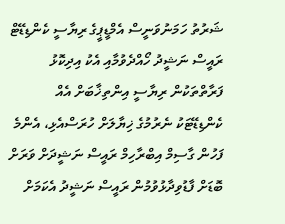ޝަރުތު ހަމަނުވަނީސް އެމްޑީޕީގެ ރިޔާސީ ކެންޑިޑޭޓް ރައީސް ނަޝީދު ހޯއްދެވުމާއި އެކު އިދިކޮޅު ފަރާތްތަކުން ރިޔާސީ އިންތިޚާބަށް އެއް ކެންޑިޑޭޓަކު ނެރުމުގެ ޚިޔާލަށް ހުރަސްއެޅި، އެންމެ ފަހުން ގާސިމް އިބްރާހިމް ރައީސް ނަޝީދަށް ވަރަށް ބޮޑަށް ފާޑުވިދާޅުވުމުން ރައީސް ނަޝީދު އެކަމަށް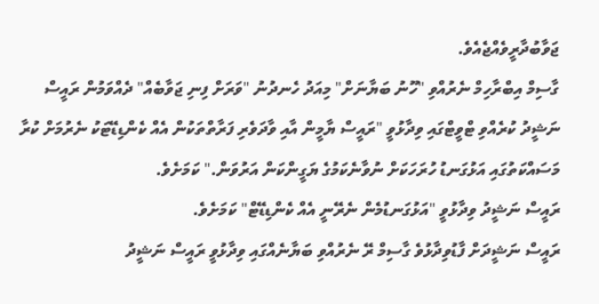ޖަވާބުދާރީވެއްޖެއެވެ.
ގާސިމް އިބްރާހިމް ނެރުއްވި "ހޫނު ބަޔާނަށް" މިއަދު ހެނދުނު "ވަރަށް ފިނި ޖަވާބެއް" ދެއްވަމުން ރައީސް ނަޝީދު ކުރެއްވި ޓްވީޓްގައި ވިދާޅުވީ "ރައީސް ޔާމީން އާއި ވާދަވެރި ފަރާތްތަކުން އެއް ކެންޑިޑޭޓަކު ނެރުމަށް ކުރާ މަސައްކަތުގައި އަޅުގަނޑު ހުރަހަކަށް ނުވާނެކަމުގެ ޔަގީންކަން އަރުވަން." ކަމަށެވެ.
ރައީސް ނަޝީދު ވިދާޅުވީ "އަޅުގަނޑުމެން ނެރޭނީ އެއް ކެންޑިޑޭޓް" ކަމަށެވެ.
ރައީސް ނަޝީދަށް ފާޑުވިދާޅުވެ ގާސިމް ރޭ ނެރުއްވި ބަޔާނެއްގައި ވިދާޅުވީ ރައީސް ނަޝީދު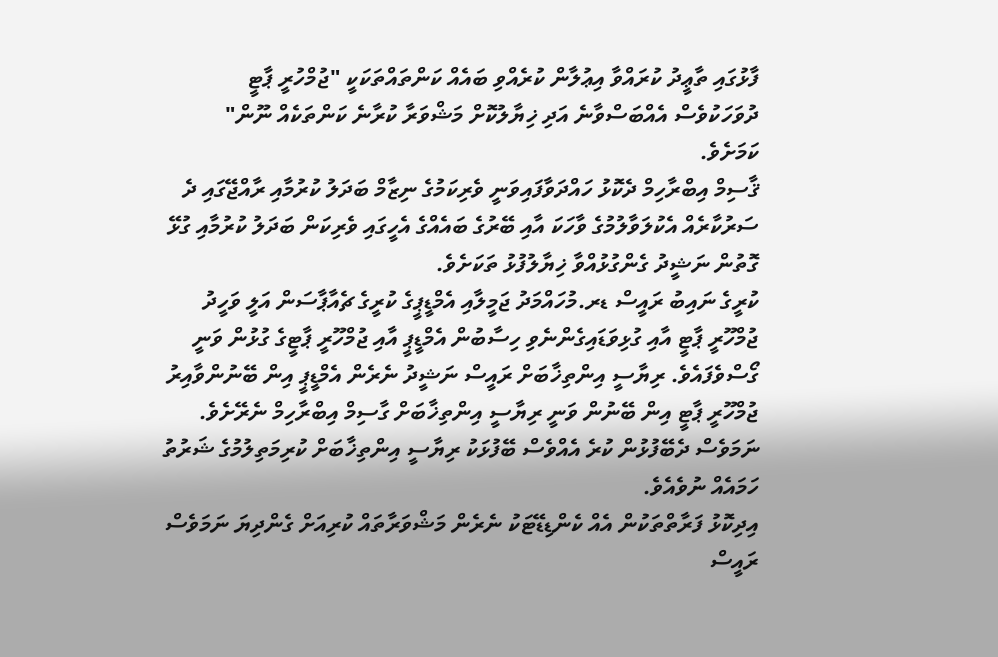ފާޅުގައި ތާޢީދު ކުރައްވާ އިޢުލާން ކުރެއްވި ބައެއް ކަންތައްތަކަކީ "ޖުމްހުރީ ޕާޓީ ދުވަހަކުވެސް އެއްބަސްވާނެ އަދި ޚިޔާލުކޮށް މަޝްވަރާ ކުރާނެ ކަންތަކެއް ނޫން" ކަމަށެވެ.
ޤާސިމް އިބްރާހިމް ދެކޮޅު ހައްދަވާފައިވަނީ ވެރިކަމުގެ ނިޒާމް ބަދަލު ކުރުމާއި ރާއްޖޭގައި ދެ ސަރުކާރެއް އެކުލަވާލުމުގެ ވާހަކަ އާއި ބޭރުގެ ބައެއްގެ އެހީގައި ވެރިކަން ބަދަލު ކުރުމާއި ގުޅޭ ގޮތުން ނަޝީދު ގެންގުޅުއްވާ ޚިޔާލުފުޅު ތަކަށެވެ.
ކުރީގެ ނައިބު ރައީސް ޑރ.މުހައްމަދު ޖަމީލާއި އެމްޑީޕީގެ ކުރީގެ ޗެއާޕާސަން އަލީ ވަހީދު ޖުމްހޫރީ ޕާޓީ އާއި ގުޅިވަޑައިގެންނެވި ހިސާބުން އެމްޑީޕީ އާއި ޖުމްހޫރީ ޕާޓީގެ ގުޅުން ވަނީ ގޯސްވެފައެވެ. ރިޔާސީ އިންތިޚާބަށް ރައީސް ނަޝީދު ނެރެން އެމްޑީޕީ އިން ބޭނުންވާއިރު ޖުމްހޫރީ ޕާޓީ އިން ބޭނުން ވަނީ ރިޔާސީ އިންތިޚާބަށް ގާސިމް އިބްރާހިމް ނެރޭށެވެ. ނަމަވެސް ދެބޭފުޅުން ކުރެ އެއްވެސް ބޭފުޅަކު ރިޔާސީ އިންތިޚާބަށް ކުރިމަތިލުމުގެ ޝަރުތު ހަމައެއް ނުވެއެވެ.
އިދިކޮޅު ފަރާތްތަކުން އެއް ކެންޑިޑޭޓަކު ނެރެން މަޝްވަރާތައް ކުރިއަށް ގެންދިޔަ ނަމަވެސް ރައީސް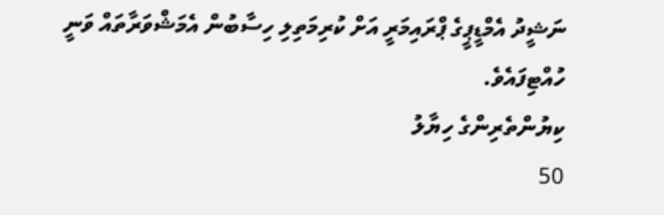ނަޝީދު އެމްޑީޕީގެ ޕްރައިމަރީ އަށް ކުރިމަތިލި ހިސާބުން އެމަޝްވަރާތައް ވަނީ ހުއްޓިފައެވެ.
ކިޔުންތެރިންގެ ހިޔާލު
50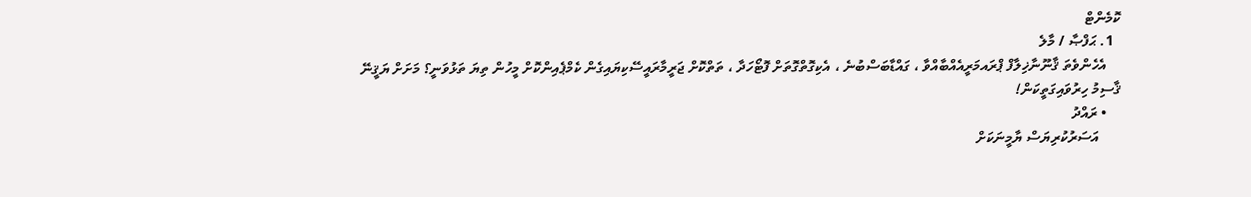ކޮމެންޓް
  1. ޙަފްޞާ / މާލެ
    އެހެންވެތަ ޤާނޫނާޚިލާފް ޕްރައމަރީއެއްބާއްވާ ، ގައްޑާބަސްބުނެ ، އެކިގޮތްގޮތަށް ފޮޓޯހަދާ ، ތަތްކޮށް ޖަރީމާރައީސޭކިޔައިގެން ކެމްޕެއިންކޮށް މީހުން ތިޔަ ތަޅުވަނީ؟ މަށަށް ޔަޤީނޭ ޤާސިމު ހިރުވައިގަތީކަން!
    • ރައްދު
      އަސަރުކުރިޔަސް ޔާމީނަކަށް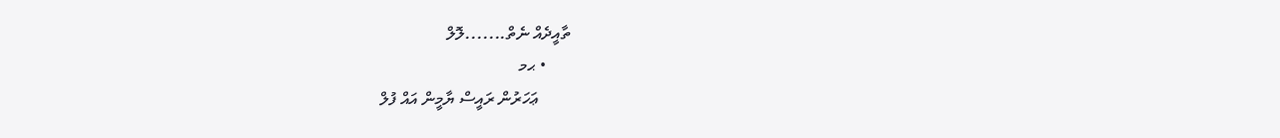ތާއީދެއް ނެތް.......ލޮލް
      • ޙމ
        ޢަހަރުން ރައީސް ޔާމީން އައް ފުލް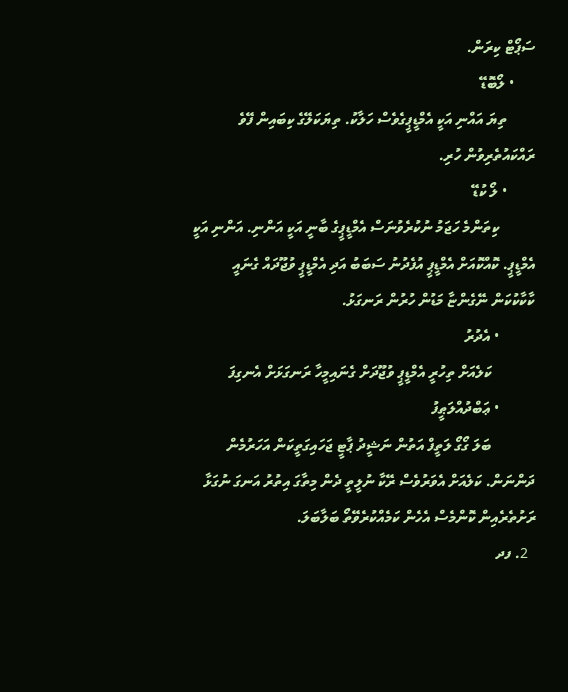ސަޕޯޓް ކިރަން.
      • ލޯބޮޑޭ
        ތިޔަ އައްނި އަކީ އެމްޑީޕީގެވެސް ހަލާކު. ތިޔަކަލޭގެ ކިބައިން ފޭވެ ރައްކައުތެރިވުން ހުރި.
        • ލޯ ކުޑޭ
          ކިތަންމެ ހަޖަމު ނުކުރެވުނަސް އެމްޑީޕީގެ ބާނީ އަކީ އަންނި. އަންނި އަކީ އެމްޑީޕީ. ކޮއްކޮއަށް އެމްޑީޕީ އުފެދުނު ސަބަބު އަދި އެމްޑީޕީ ވުޖޫދައް ގެނައީ ކާކާކުކަން ނޭގެންޏާ މަޑުން ހުރުން ރަނގަޅު.
          • އެދުރު
            ކަލެއަށް ތިހުރީ އެމްޑީޕީ ވުޖޫދަށް ގެނައިމީހާ ރަނގަޅަށް އެނގިފަ
          • ޢަބްދުއްލަޠީފު
            ބަލަ ގޯގޯ ލަތީފް އަތުން ނަޝީދު ޕާޓީ ޖަހައިގަތީކަން އަހަރުމެން ދަންނަން. ކަލެއަށް އެވަރުވެސް ރޭކާ ނުލީތީ ދެން މިތާގަ އިތުރު އަނގަ ނުގަޅާ ރަށުތެރެއިން ކޮންމެސް އެހެން ކަމެއްކުރެވޭތޯ ބަލާބަލަ.
  2. ފދ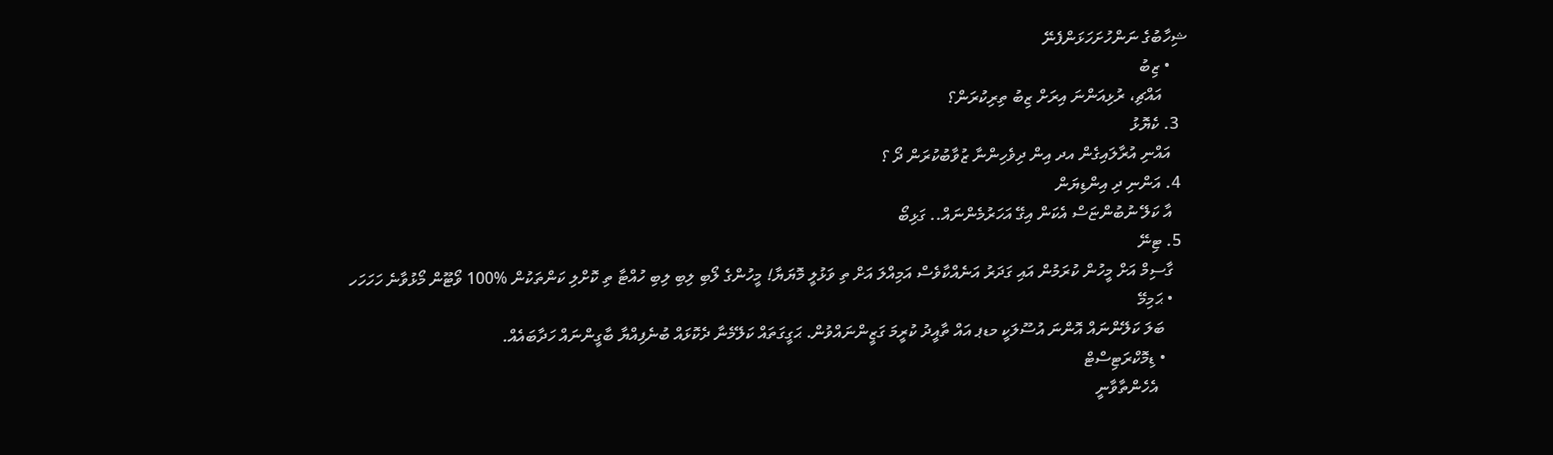ޝިހާބުގެ ނަންހުށަހަޅަންފެނޭ
    • ޒިބު
      އައްޗި، ރުޅިއަންނަ އިރަށް ޒިބު ތިރިކުރަން؟
  3. ކެޔޮޅު
    އައްނި އުރާލައިގެން އދ އިން ދިވެހިންނާ ޒުވާބުކުރަން ދޯ ؟
  4. އަންނި ދި އިންޑިޔަން
    އާ ކަލޭ ނުބުންޏަސް އެކަން އިގޭ އަހަރުމެންނައް.. ގަޅިބޯ
  5. ޓިނޭ
    ގާސިމް އަށް މީހުން ކުރަމުން އައި ގަދަރު އަނެއްކާވެސް އަމިއްލަ އަށް ތި ވަޅުލީ މޮޔަޔާ! މީހުންގެ ލޯބި ލިބި ލިބި ހުއްޓާ ތި ކޮށްލި ކަންތަކުން %100 ވޯޓޫން މޯޅުވާނެ ހަހަހަހ
    • ޙަމިމޭ
      ބަލަ ކަލޭންނައް އޮންނަ އުސޫލަކީ މޑޕ އައް ތާއީދު ކުރީމަ ގަޒީންނައްވުން. ޙަގީގަތައް ކަލޭމެނާ ދެކޮޅައް ބުނެފިއްޔާ ބާގީންނައް ހަދާބައެއް.
      • ޑިމޮކްރަޓިސްޓް
        އެހެންތާވާނީ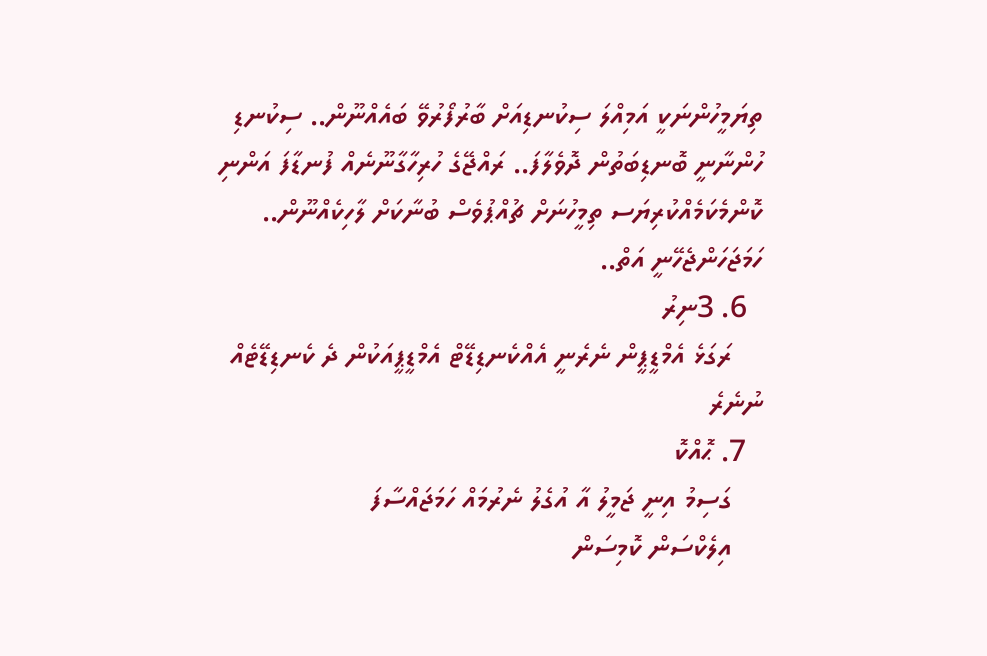ތިޔަމީހުންނަކީ އަމިއްލަ ސިކުނޑިއަށް ބާރުފޯރުވޭ ބައެއްނޫން.. ސިކުނޑި ހުންނާނީ ބޮނޑިބަތުން ދޮވެލާފަ.. ރައްޖޭގެ ހުރިހާގާނޫނެއް ފުނޑާފަ އަންނި ކޮންމެކަމެއްކުރިޔަސ ތިމީހުނަށް ޗުއްޕުވެސް ބުނާކަށް ލާހިކެއްނޫން.. ހަމަޖަހަންޖެހޭނީ އަތް..
  6. 3ނިރު
    ރަގަޅެ އެމްޑީޕީން ނެރެނީ އެއްކެނޑިޑޭޓް އެމްޑީޕީއަކުން ދެ ކެނޑިޑޭޓެއް ނުނެރެ
  7. ޙޮއްކޮ
    ގަސިމު އިނީ ޖަމީލު އާ އުގެލު ނެރުމައް ހަމަޖައްސާފަ
    އިލެކްސަން ކޮމިސަން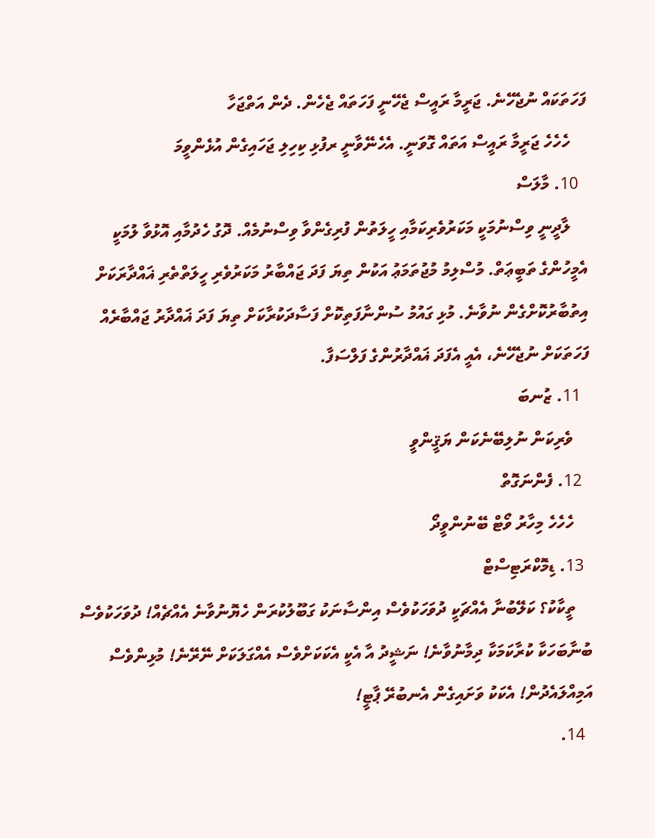ފަހަތަކައް ނުޖެހޭނެ. ޖަރީމާ ރައީސް ޖެހޭނީ ފަހަތައް ޖެހެން. ދެން އަތްޖަހާ
    ހެހެހެ ޖަރީމާ ރައީސް އަތައް ގޮވަނީ. އެހެނޭވާނީ ރފުޅި ކިހިލި ޖަހައިގެން އުޅެންވީމަ
  10. މާލަސް
    ލާދީނީ ވިސްނުމަކީ މަކަރުވެރިކަމާއި ހީލަތުން ފުރިގެންވާ ވިސްނުމެއް. ދޮގު ހެދުމާއި އޮޅުވާ ލުމަކީ އެމީހުންގެ ތަބީޢަތް. މުސްލިމު މުޖުތަމަޢު އަކުން ތިޔަ ފަދަ ޖައްބާރު މަކަރުވެރި ހީލަތްތެރި ޣައްދާރަކަށް އިތުބާރުކޮށްގެން ނުވާނެ. މުޅި ގައުމު ސުންނާފަތިކޮށް ފަސާދަކުރާކަށް ތިޔަ ފަދަ ޣައްދާރު ޖައްބާރެއް ފަހަތަކަށް ނުޖެހޭނެ، އެއީ އެފަދަ ޣައްދާރުންގެ ފަލްސަފާ.
  11. ޒުނބަ
    ވެރިކަން ނުލިބޭނެކަން ޔަޤީންވީ
  12. ފެންނަގޮތް
    ހެހެހެ މިހާރު ވޯޓް ބޭނުންވީދޯ
  13. ޑިމޮކްރަޓިސްޓް
    ތީކާކު؟ ކަލޭބުނާ އެއްޗަކީ ދުވަހަކުވެސް އިންސާނަކު ގަބޫލުކުރަން ހެޔޮނުވާނެ އެއްޗެއް! ދުވަހަކުވެސް ބުނާބަހަކާ ކުރާކަމަކާ ދިމާނުވާނެ! ނަޝީދު އާ އެކީ އެކަކަށްވެސް އެއްގަލަކަށް ނޭރޭނެ! މުޅިންވެސް އަމިއްލައެދުން! އެކަކު ވަށައިގެން އެނބުރޭ ޕާޓީ!
  14.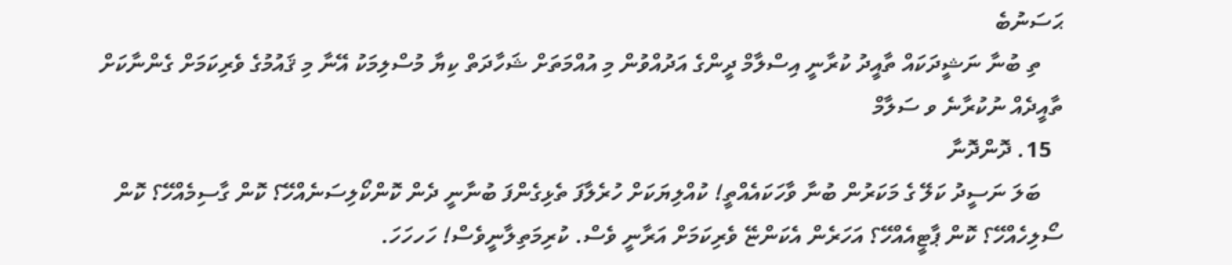ޙަސަނުބެ
    ތި ބުނާ ނަޝީދަކައް ތާއީދު ކުރާނީ އިސްލާމް ދީންގެ އަދުއްވުން މި އުއްމަތަށް ޝަހާދަތް ކިޔާ މުސްލިމަކު އޭނާ މި ޤައުމުގެ ވެރިކަމަށް ގެންނާކަށް ތާއީދެއް ނުކުރާނެ ވ ސަލާމް
  15. ދޮންދޮނާ
    ބަލަ ނަސީދު ކަލޭ ގެ މަކަރުން ބުނާ ވާހަކައެއްތީ! ކުއްލިޔަކަށް ހުރެލާފަ ތެޅިގެންފަ ބުނާނީ ދެން ކޮންކޯލިސަނެއްހޭ؟ ކޮން ގާސިމެއްހޭ؟ ކޮން ސޯލިހެއްހޭ؟ ކޮން ޕާޓީއެއްހޭ؟ އަހަރެން އެކަންޏޭ ވެރިކަމަށް އަރާނީ ވެސް. ކުރިމަތިލާނީވެސް! ހަހހަހަ.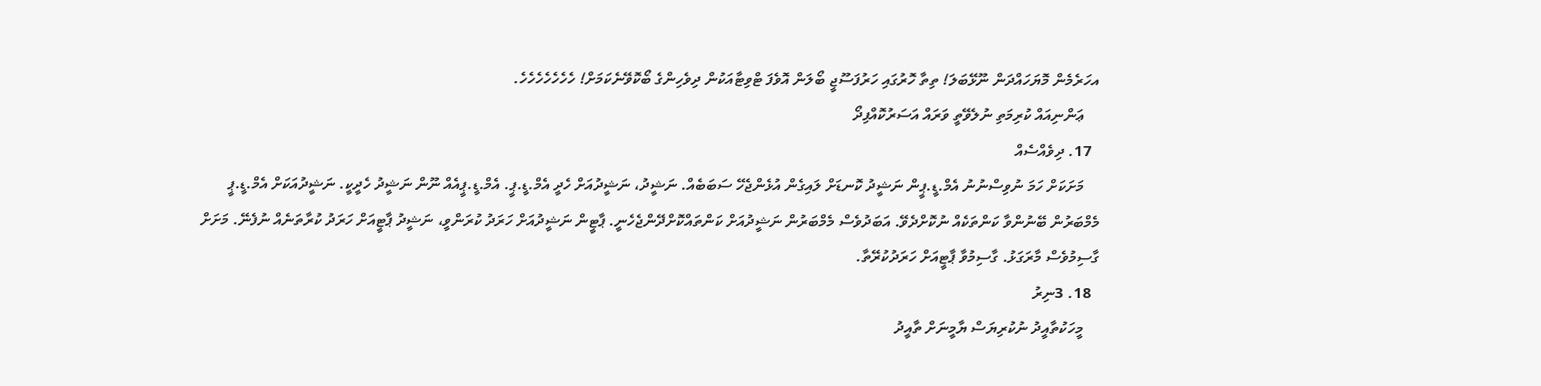އހަރެމެން މޮޔަހައްދަން ނޫޅޭބަލަ! ތިތާ ހޮރުގައި ހަރުފަސޫޖީ ބޯލަން އޮވެފަ ޓްވިޓާއަކުން ދިވެހިންގެ ބޯކޮވޭނެކަމަށް! ހެހެހެހެހެހެހެ.
    ޢަންނިއައް ކުރިމަތި ނުލެވޭތީ ވަރައް އަސަރުކޮއްފިދޯ
  17. ދިވެއްސެއް
    މަށަކަށް ހަމަ ނުވިސްނުނު އެމް.ޑީ.ޕީން ނަޝީދު ކޮނޑަށް ލައިގެން އުޅެންޖެހޭ ސަބަބެއް. ނަޝީދު، ނަޝީދުއަށް ހެދީ އެމް.ޑީ.ޕީ. އެމް.ޑީ.ޕީއެއް ނޫން ނަޝީދު ހެދީކީ. ނަޝީދުއަކަށް އެމް.ޑީ.ޕީ މެމްބަރުން ބޭނުންވާ ކަންތަކެއް ނުކޮށްދެވޭ. އަބަދުވެސް މެމްބަރުން ނަޝީދުއަށް ކަންތައްކޮށްދޭންޖެހެނީ. ޕާޓީން ނަޝީދުއަށް ހަރަދު ކުރަންވީ، ނަޝީދު ޕާޓީއަށް ހަރަދު ކުރާތަނެއް ނުފެނޭ. މަށަށް ގާސިމުވެސް މާރަގަޅު. ގާސިމުވާ ޕާޓީއަށް ހަރަދުކުރޭތާ.
  18. 3ނިރު
    މީހަކުތާއީދު ނުކުރިޔަސް ޔާމީނަށް ތާއީދު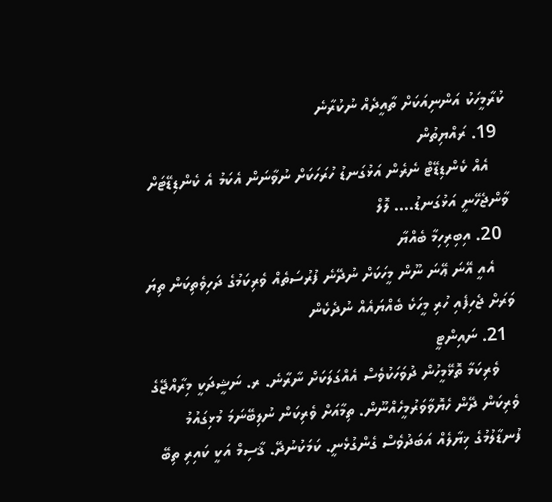ކުރާމީހަކު އަންނިއަކަށް ތާއީދެއް ނުކުރާނެ
  19. ރައްޔިތުން
    އެއް ކެންޑިޑޭޓް ނެރެން އަޅުގަނޑު ހުރަހަކަށް ނުވާނަން އެކަމު އެ ކެންޑިޑޭޓަށް ވާންޖެހޭނީ އަޅުގަނޑު.... ލޮލް
  20. އިބިރިހިމާ ބެއްޔާ
    އެއީ އޭނަ ޢޭނަ ނޫން މީހަކަށް ނުދޭނެ ފުރުސަތެއް ވެރިކަމުގެ ދަހިވެތިކަން ތިޔަ ވަރަށް ޖެހިފެއި ހުރި މީހަކެ ބެއްޔައެއް ނުދެކެން
  21. ނައިންޓީ
    ވެރިކަމާ ތޮޅޭމީހުން ދުވަހަކުވެސް އެއްގަލަކަށް ނާރާނެ. ރ. ނަޝީދަކީ މިރާއްޖޭގެ ވެރިކަން ދޭން ހެޔޮވާވަރުމީހެއްނޫން. ތިމާއަށް ވެރިކަން ނުލިބޭނަމަ މުޅިގައުމު ފުނޑާލުމުގެ ޚިޔާލެއް އަބަދުވެސް ގެންގުޅެނީ. ކަމަކުނުދޭ. ޤާސިމް އަކީ ކައިރި ތިބޭ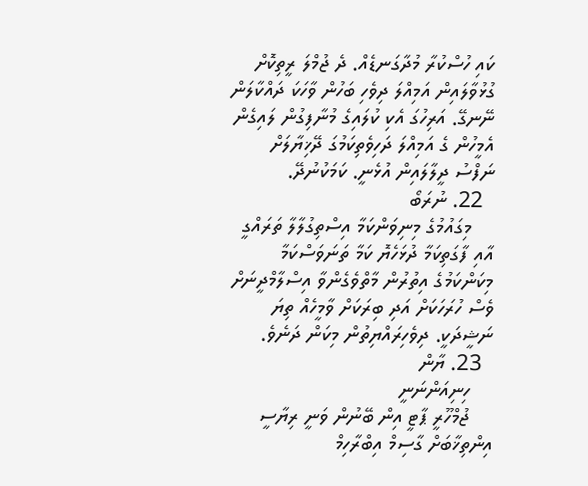ކައި ހުސްކުރާ މުދާގަނޑެއް. ދެ ޖުމްލަ ރީތިކޮށް ގުޅުވާލައިން އަމިއްލަ ދިވެހި ބަހުން ވާހަކަ ދައްކާލަން ނޭނގޭ. އަރިހުގަ އެކި ކުލައިގެ މުނާފިގުން ލައިގެން އެމީހުން ގެ އަމިއްލަ ދަހިވެތިކަމުގަ ދޭޚިޔާލަށް ނަފްސު ދީލާލައިން އުޅެނީ. ކަމަކުނުދޭ.
  22. ނުރަބޯ
    މިގައުމުގެ މިނިވަންކަމާ އިސްތިގުލާލާ ތަރައްގީ އާއި ފާގަތިކަމާ ދުޅަހެޔޮ ކަމާ ތަނަވަސްކަމާ މިކަންކަމުގެ އިތުރުން މާތްވެގެންވާ އިސްލާމްދީނަށް ވެސް ހުރަހަކަށް އަދި ބިރަކަށް ވާމީހެއް ތިޔަ ނަޝީދަކީ. ދިވެހިރައްޔިތުން މިކަން ދަނެވެ.
  23. ޔާން
    ހިނިއަންނަނީ
    ޖުމްހޫރީ ޕާޓީ އިން ބޭނުން ވަނީ ރިޔާސީ އިންތިޚާބަށް ގާސިމް އިބްރާހިމް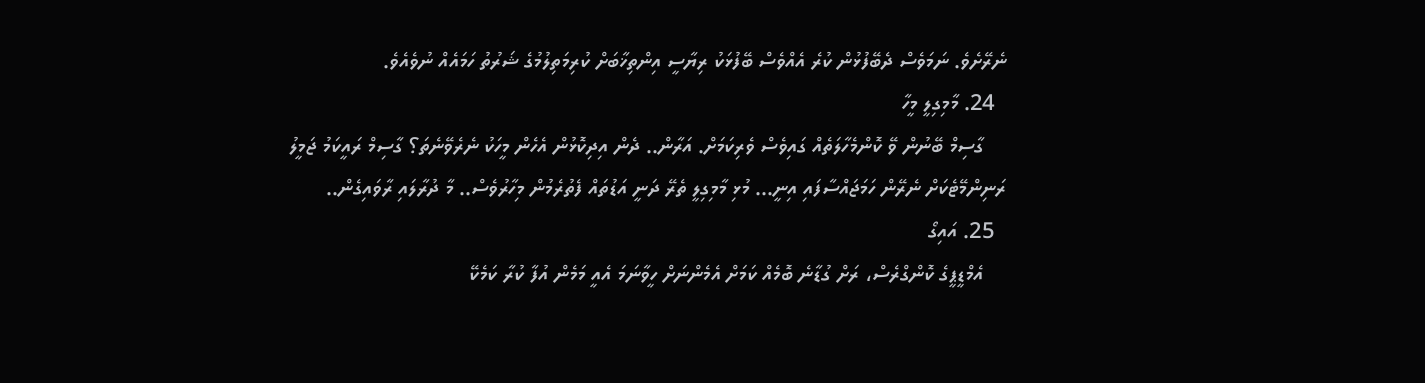ނެރޭށެވެ. ނަމަވެސް ދެބޭފުޅުން ކުރެ އެއްވެސް ބޭފުޅަކު ރިޔާސީ އިންތިޚާބަށް ކުރިމަތިލުމުގެ ޝަރުތު ހަމައެއް ނުވެއެވެ.
  24. މާމިގިލީ މީހާ
    ގާސިމް ބޭނުން ވޭ ކޮންމެހާލަތެއް ގައިވެސް ވެރިކަމަށް. އަރާން.. ދެން އިދިކޮޅުން އެހެން މީހަކު ނެރެވޭނެތަ؟ ގާސިމް ރައީކަމު ޖަމީލު ރަނިންމޭޓެކަށް ނެރޭން ހަމަޖައްސާފައި އިނީ... މުޅި މާމިގިލީ ތެރޭ ދަނީ އަޑުތައް ފެތުރެމުން މިހާރުވެސް.. މާ ދުރާލައި ރާވައިގެން..
  25. އައިގޯ
    އެމްޑީޕީގެ ކޮންގްރެސް، ރަށް ގުޑާނެ ބޮމެއް ކަމަށް އެމެންނަށް ހީވާނަމަ އެއީ މަމެން އުފާ ކުރާ ކަމެކޭ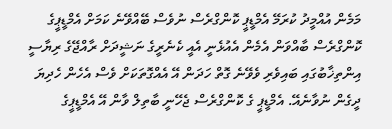މަމެން އުއްމީދު ކުރަމޭ އެމްޑީޕީ ކޮންގްރެސް ނުވެސް ބޭއްވޭނެ ކަމަށް އެމްޑީޕީގެ ކޮންގްރެސް ބާއްވަން އެމެން އެއުޅެނީ އެއީ ކެނެރީގެ ނަޝީދަށް ރާއްޖޭގެ ރިޔާސީ އިންތިޚާބުގައި ބައިވެރި ވެވޭނެ ގޮތް ހަދަން އޭ އެއްގޮތަކަށް ވެސް އެހެން ހެދިޔަ ދީގެން ނުވާނެއޭ. އެމްޑީޕީ ގެ ކޮންގްރެސް ޖެހޭނީ ބާތިލް ވާން އޭ އެމްޑީޕީގެ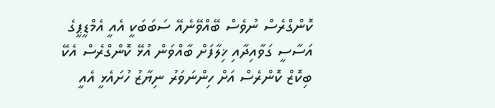ކޮންގްރެސް ނުވެސް ބޭއްވޭނެއޭ ސަބަބަކީ އެއީ އެމްޑީޕީގެ އަސާސީ ގަވާއިދާއި ޚިލާފަށް ބާއްވަން އުޅޭ ކޮންގްރެސް އެކޭ ބިކޮޒް ކޮންރެސް އަށް ހިންނަވަރު ނިޔާޒު ހުށައެޅީ އެއީ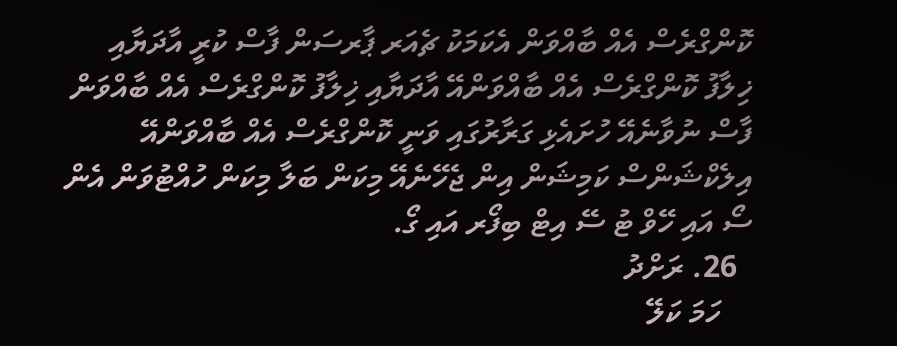ކޮންގްރެސް އެއް ބާއްވަން އެކަމަކު ޗެއަރ ޕާރސަން ފާސް ކުރީ އާދަޔާއި ޚިލާފު ކޮންގްރެސް އެއް ބާއްވަންއޭ އާދަޔާއި ޚިލާފު ކޮންގްރެސް އެއް ބާއްވަން ފާސް ނުވާނެއޭ ހުށައެޅި ގަރާރުގައި ވަނީ ކޮންގްރެސް އެއް ބާއްވަންއޭ އިލެކްޝަންސް ކަމިޝަން އިން ޖެހޭނެއޭ މިކަން ބަލާ މިކަން ހުއްޓުވަން އެން ސޯ އައި ހޭވް ޓު ސޭ އިޓް ބިފޯރ އައި ގޯ.
  26. ރަށްދު
    ހަމަ ކަލޭ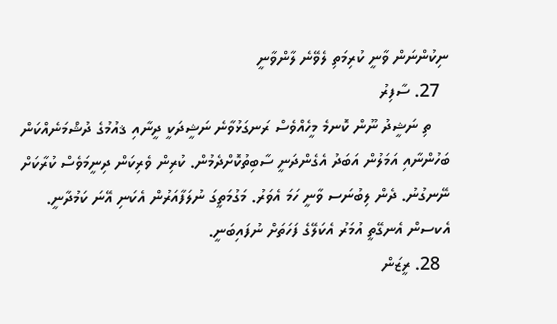ނިކުންނަން ވާނީ ކުރިމަތި ލެވޭނެ ލާންވާނީ
  27. ސާފިރު
    ތި ނަޝީދު ނޫން ކޮނމެ މީހެއްވެސް ރަނގަޅުވާނެ ނަޝީދަކީ ދީނާއި ޤއުމުގެ ދުޝްމަނެއްކަން ބަހުންނާއި އަމަލުން އަބަދު އެގެންދަނީ ސާބިތުކޮށްދެމުން. ކުރިން ވެރިކަން ދިނީމަވެސް ކުރާކަށް ނޭނގުނު. ދެން ލިބުނަސ ވާނީ ހަމަ އެވަރު. މަގުމަތީގަ ނުލަފާއަރުން އެކަނި އޭނަ ކަމުދާނީ. އެކސން އެނގޭތީ އުމަރު އެކަލޭގެ ފަހަތަށް ނުފައިބަނީ.
  28. ރީޒަން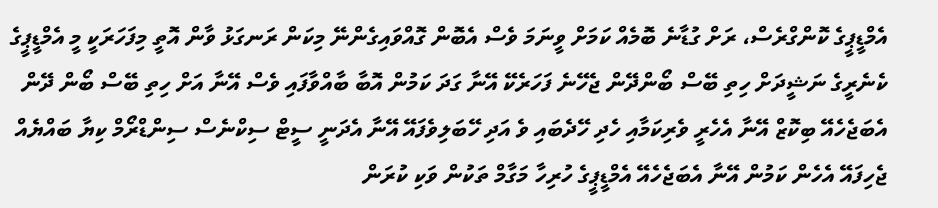އެމްޑީޕީގެ ކޮންގްރެސް، ރަށް ގުޑާނެ ބޮމެއް ކަމަށް ވީނަމަ ވެސް އެބޮން ގޮއްވައިގެންނޭ މިކަން ރަނގަޅު ވާން އޮތީ މިފަހަރަކީ މީ އެމްޑީޕީގެ ކެނެރީގެ ނަޝީދަށް ހިތި ބޭސް ބޯންދޭން ޖެހޭނެ ފަހަރެކޭ އޭނާ ގަދަ ކަމުން އޮބާ ބާއްވާފައި ވެސް އޭނާ އަށް ހިތި ބޭސް ބޯން ދޭން އެބަޖެހެއޭ ބިކޮޒް އޭނާ އެހެރީ ވެރިކަމާއި ހެދި ހޭދެބައި ވެ އަދި ހޭބަލިވެފައޭ އޭނާ އެދަނީ ސީޓް ސިކްނެސް ސިންޑްރޯމް ކިޔާ ބައްޔެއް ޖެހިފައޭ އެހެން ކަމުން އޭނާ އެބަޖެހެއޭ އެމްޑީޕީގެ ހުރިހާ މަގާމް ތަކުން ވަކި ކުރަން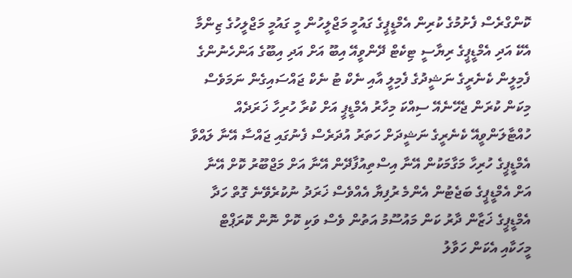ކޮންގްރެސް ފެށުމުގެ ކުރިން އެމްޑީޕީގެ ގައުމީ މަޖްލީހުން މީ ގައުމީ މަޖްލީހުގެ ޒިންމާ އެކޭ އަދި އެމްޑީޕީގެ ރިޔާސީ ޓިކެޓް ދޭންވީއޭ އިބޫ އަށް އަދި އިބޫގެ އަންހެނުންގެ ފެމިލީން ކެނެރީގެ ނަޝީދުގެ ފެމިލީ އާއި ނެކް ޓު ނެކް ޖައްސައިގެން ނަމަވެސް މިކަން ކުރަން ޖެހޭނެއޭ ސިއްކަ މިހާރު އެމްޑީޕީ އަށް ކުރާ ހުރިހާ ޚަރަދެއް ހުއްޓާލަންވީއޭ ކެނެރީގެ ނަޝީދަށް ހަތަރު އުދަރެސް ފެނުގައި ޖައްސާ އޭނާ ލައްވާ އެމްޑީޕީގެ ހުރިހާ މަގާމަކުން އޭނާ އިސްތިއުފާދޭން އޭނާ އަށް މަޖްބޫރު ކޮށް އޭނާ އަށް އެމްޑީޕީގެ ބަޖެޓުން އެންމެ ރުފިޔާ އެއްވެސް ޚަރަދު ނުކުރެވޭނެ ގޮތް ހަދާ އެމްޑީޕީގެ ޚަޒާން ދާރު ކަން މައުސޫމު އަތުން ވެސް ވަކި ކޮށް ނޮން ކޮރަޕްޓް މީހަކާއި އެކަން ހަވާލު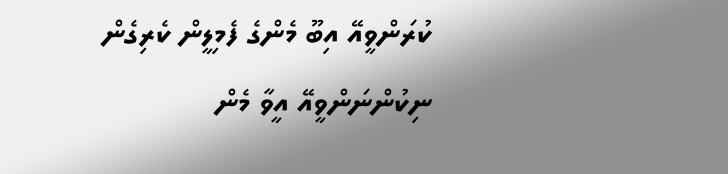ކުރަންވީއޭ އިބޫ މެންގެ ފެމިލީން ކެރިގެން ނިކުންނަންވީއޭ އީވާ މެން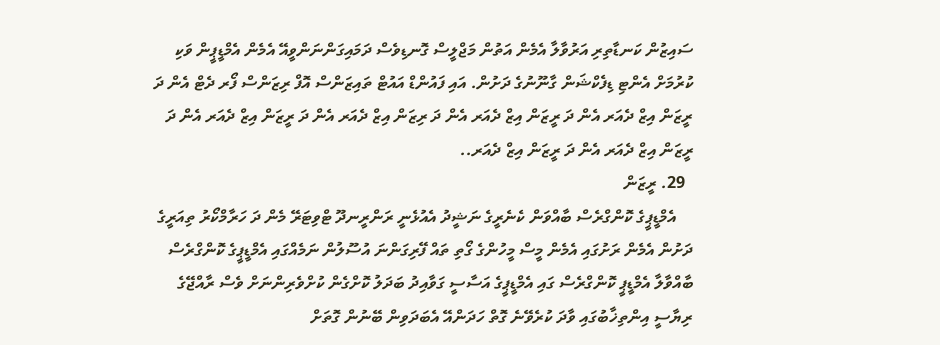ސައިޒުން ކަނޑާތިރި އަރުވާލާ އެމެން އަތުން މަޖްލީސް ގޮނޑިވެސް ދަމައިގަންނަންވީއޭ އެމެން އެމްޑީޕީން ވަކި ކުރުމަށް އެންޓި ޑިފެކްޝަން ގާނޫނުގެ ދަށުން. އައި ފައުންޑް އައުޓް ތައިޒަންސް އޮފް ރިޒަންސް ފޯރ ދެޓް އެން ދަ ރީޒަން އިޒް ދެއަރ އެން ދަ ރީޒަން އިޒް ދެއަރ އެން ދަ ރިޒަން އިޒް ދެއަރ އެން ދަ ރީޒަން އިޒް ދެއަރ އެން ދަ ރީޒަން އިޒް ދެއަރ އެން ދަ ރީޒަން އިޒް ދެއަރ..
  29. ރީޒަން
    އެމްޑީޕީގެ ކޮންގްރެސް ބާއްވަން ކެނެރީގެ ނަޝީދު އެއުޅެނީ ރަންރީނދޫ ޓްވިޓަރޭ މެން ދަ ހަރާމްކޯރު ތިއަރީގެ ދަށުން އެމެން ރަށުގައި އެމެން މީސް މީހުންގެ ގޯތި ތައް ފޭރިގަންނަ އުސޫލުން ނަމެއްގައި އެމްޑީޕީގެ ކޮންގްރެސް ބާއްވާލާ އެމްޑީޕީ ކޮންގްރެސް ގައި އެމްޑީޕީގެ އަސާސީ ގަވާއިދު ބަދަލު ކޮށްގެން ކުށްވެރިންނަށް ވެސް ރާއްޖޭގެ ރިޔާސީ އިންތިޚާބުގައި ވާދަ ކުރެވޭނެ ގޮތް ހަދަންއޭ އެބަދަވިން ބޭނުން ގޮތަށް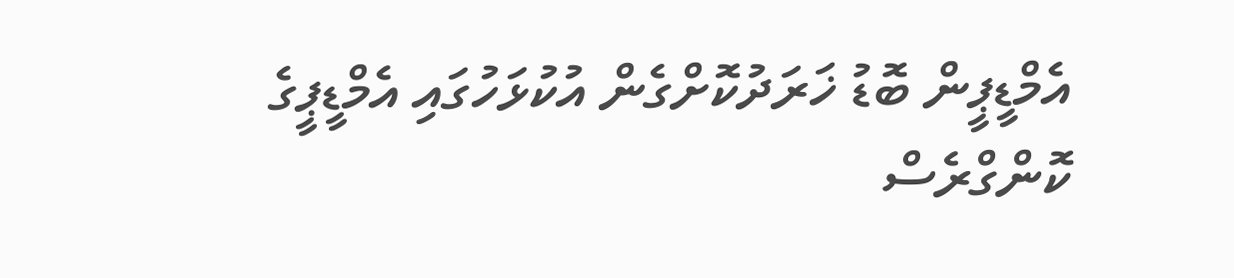އެމްޑީޕީން ބޮޑު ޚަރަދުކޮށްގެން އުކުޅަހުގައި އެމްޑީޕީގެ ކޮންގްރެސް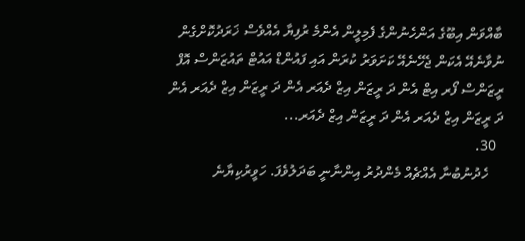ބާއްވަން އިބޫގެ އަންހެނުންގެ ފެމިލީން އެންމެ ރުފިޔާ އެއްވެސް ޚަރަދުކޮށްގެން ނުވާނެއޭ އެކަން ޖެހޭނެއޭ ކަށަވަރު ކުރަން އައި ފައުންޑް އައުޓް ތައުޒަންސް އޮފް ރީޒަންސް ފޯރ އިޓް އެން ދަ ރީޒަން އިޒް ދެއަރ އެން ދަ ރީޒަން އިޒް ދެއަރ އެން ދަ ރީޒަން އިޒް ދެއަރ އެން ދަ ރީޒަން އިޒް ދެއަރ...
  30.
    ހެދުނުބުނާ އެއްޗެއް މެންދުރު އިންނާނީ ބަދަލުވެފަ. ހަވީރުކިޔާނެ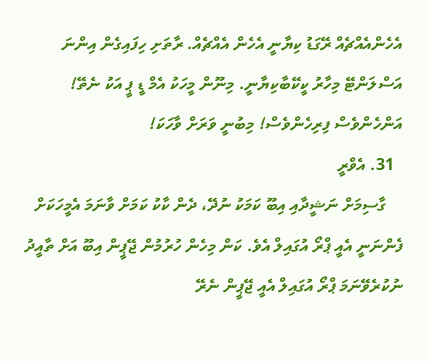އެހެންއެއްޗެއް ރޭގަޑު ކިޔާނީ އެހެން އެއްޗެއް. ރާތަށި ހިފައިގެން އިންނަ އަސްލަންޓޭ މިހާރު ކީކޭބާކިޔާނީ. މިނޫން މީހަކު އެމް ޑީ ޕީ އަކު ނެތޭ! އަންހެންވެސް ފިރިހެންވެސް! މިބުނީ ވަރަށް ވާހަކަ!
  31. އެވްރީ
    ގާސިމަށް ނަޝީދާއި އިބޫ ކަމަކު ނުދޭ، ދެން ކާކު ކަމަށް ވާނަމަ އެމީހަކަށް ފެންނަނީ އެއީ ޕްރޯ އުގައިލް އެވެ. ކަން މިހެން ހުރުމުން ޖޭޕީން އިބޫ އަށް ތާއީދު ނުކުރެވޭނަމަ ޕްރޯ އުގައިލް އެއީ ޖޭޕީން ނެރޭ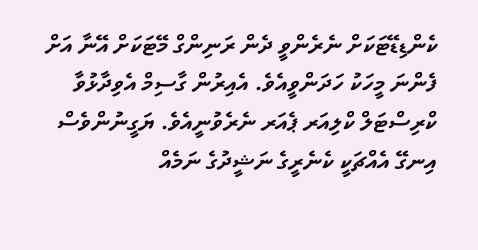ކެންޑިޑޭޓަކަށް ނެރެންވީ ދެން ރަނިންގް މޭޓަކަށް އޭނާ އަށް ފެންނަ މީހަކު ހަދަންވީއެވެ. އެއިރުން ގާސިމް އެވިދާޅުވާ ކްރިސްޓަލް ކްލިއަރ ޕެއަރ ނެރެވުނީއެވެ. ޔަގީނުންވެސް އިނގޭ އެއްޗަކީ ކެނެރީގެ ނަޝީދުގެ ނަމެއް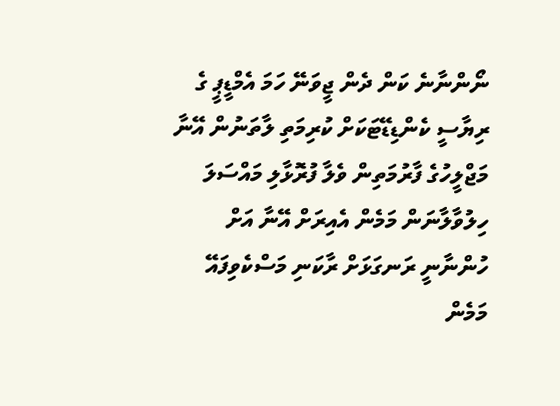ނޯންނާނެ ކަން ދެން ޖީވަނޭ ހަމަ އެމްޑީޕީ ގެ ރިޔާސީ ކެންޑިޑޭޓަކަށް ކުރިމަތި ލާތަނުން އޭނާ މަޖްލީހުގެ ފާރުމަތިން ވެލާ ފުރޮޅާލި މައްސަލަ ހިލުވާލާނަން މަމެން އެއިރަށް އޭނާ އަށް ހުންނާނީ ރަނގަޅަށް ރާކަނި މަސްކެވިފައޭ މަމެން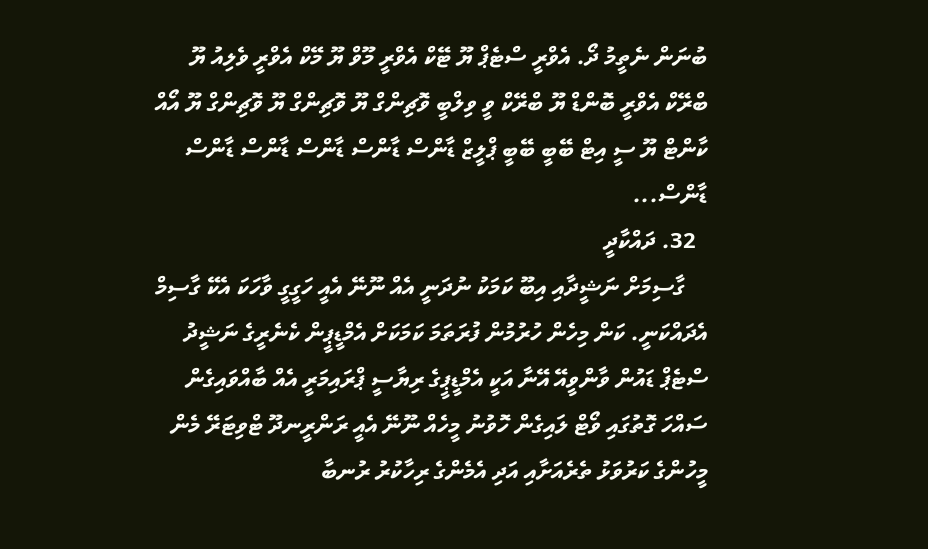ބުނަން ނެތީމު ދޯ. އެވްރީ ސްޓެޕް ޔޫ ޓޭކް އެވްރީ މޫވް ޔޫ މޭކް އެވްރީ ވެލިއު ޔޫ ބްރޭކް އެވްރީ ބޮންޑް ޔޫ ބްރޭކް ވީ ވިލްބީ ވޮޗިންގް ޔޫ ވޮޗިންގް ޔޫ ވޮޗިންގް ޔޫ އޯއް ކާންޓް ޔޫ ސީ އިޓް ބޭބީ ބޭބީ ޕްލީޒް ޑާންސް ޑާންސް ޑާންސް ޑާންސް ޑާންސް ޑާންސް...
  32. ދައްކާދީ
    ގާސިމަށް ނަޝީދާއި އިބޫ ކަމަކު ނުދަނީ އެއް ނޫނޭ އެއީ ހަގީގީ ވާހަކަ އެކޭ ގާސިމް އެދައްކަނީ. ކަން މިހެން ހުރުމުން ފުރަތަމަ ކަމަކަށް އެމްޑީޕީން ކެނެރީގެ ނަޝީދު ސްޓެޕް ޑައުން ވާންވީއޭ އޭނާ އަކީ އެމްޑީޕީގެ ރިޔާސީ ޕްރައިމަރީ އެއް ބާއްވައިގެން ސައްހަ ގޮތުގައި ވޯޓް ލައިގެން ހޮވުނު މީހެއް ނޫނޭ އެއީ ރަންރީނދޫ ޓްވިޓަރޭ މެން މީހުންގެ ކަރުވަޅު ތެރެއަށާއި އަދި އެމެންގެ ރިހާކުރު ރުނބާ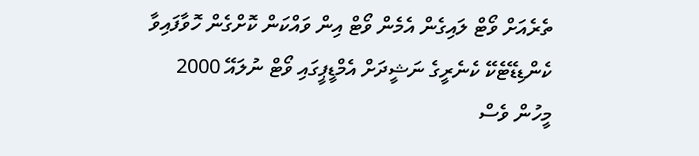ތެރެއަށް ވޯޓް ލައިގެން އެމެން ވޯޓް އިން ވައްކަން ކޮށްގެން ހޮވާފައިވާ ކެންޑިޑޭޓެކޭ ކެނެރީގެ ނަޝީދަށް އެމްޑީޕީގައި ވޯޓް ނުލައޭ 2000 މީހުން ވެސް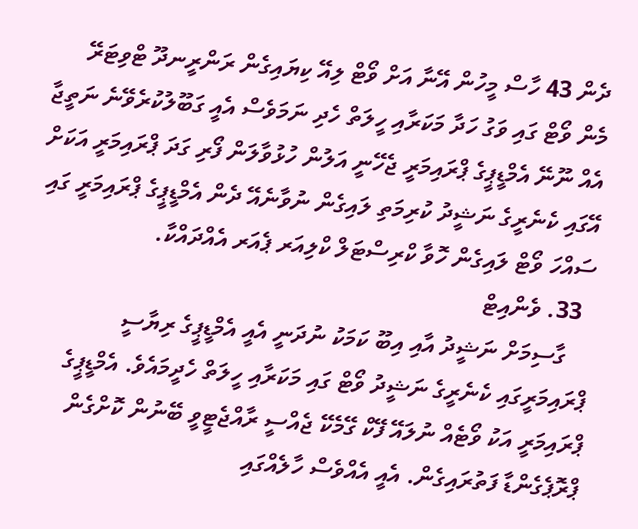ދެން 43 ހާސް މީހުން އޭނާ އަށް ވޯޓް ލިއޭ ކިޔައިގެން ރަންރީނދޫ ޓްވިޓަރޭ މެން ވޯޓް ގައި ވަގު ހަދާ މަކަރާއި ހީލަތް ހެދި ނަމަވެސް އެއީ ގަބޫލުކުރެވޭނެ ނަތީޖާ އެއް ނޫނޭ އެމްޑީޕީގެ ޕްރައިމަރީ ޖެހޭނީ އަލުން ހުޅުވާލަން ފޯރި ގަދަ ޕްރައިމަރީ އަކަށް އޭގައި ކެނެރީގެ ނަޝީދު ކުރިމަތި ލައިގެން ނުވާނެއޭ ދެން އެމްޑީޕީގެ ޕްރައިމަރީ ގައި ސައްހަ ވޯޓް ލައިގެން ހޮވާ ކްރިސްޓަލް ކްލިއަރ ޕެއަރ އެއްދައްކާ.
  33. ވެންއިޓް
    ގާސިމަށް ނަޝީދު އާއި އިބޫ ކަމަކު ނުދަނީ އެއީ އެމްޑީޕީގެ ރިޔާސީ ޕްރައިމަރީގައި ކެނެރީގެ ނަޝީދު ވޯޓް ގައި މަކަރާއި ހީލަތް ހެދީމައެވެ. އެމްޑީޕީގެ ޕްރައިމަރީ އަކު ވޯޓެއް ނުލައޭ ފޭކް ގޭމެކޭ ޖެއްސީ ރާއްޖެޓީވީ ބޭނުން ކޮށްގެން ޕްރޮޕެގެންޑާ ފަތުރައިގެން. އެއީ އެއްވެސް ހާލެއްގައި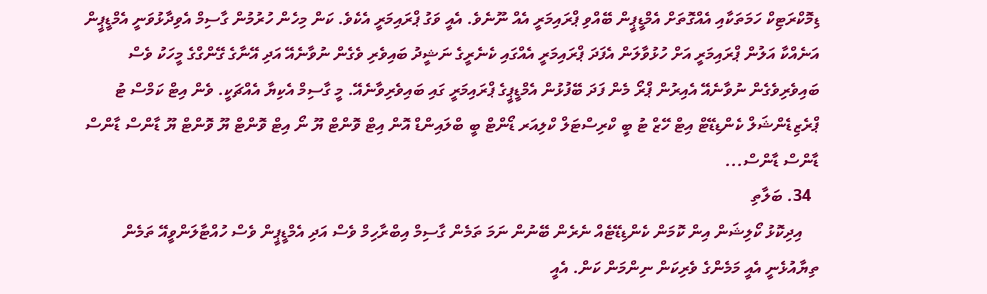ޑިމޮކްރަޓިކް ހަމަތަކާއި އެއްގޮތަށް އެމްޑީޕީން ބޭއްވި ޕްރައިމަރީ އެއް ނޫނެވެ. އެއީ ވަގު ޕްރައިމަރީ އެކެވެ. ކަން މިހެން ހުރުމުން ގާސިމް އެވިދާޅުވަނީ އެމްޑީޕީން އަނެއްކާ އަލުން ޕްރައިމަރީ އަށް ހުޅުވާލަން އެފަދަ ޕްރައިމަރީ އެއްގައި ކެނެރީގެ ނަޝީދު ބައިވެރި ވެގެން ނުވާނެއޭ އަދި އޭނާގެ ގޭންގްގެ މީހަކު ވެސް ބައިވެރިވެގެން ނުވާނެއޭ އެއިރުން ޕްރޯ މެން ފަދަ ބޭފުޅުން އެމްޑީޕީގެ ޕްރައިމަރީ ގައި ބައިވެރިވާނެއޭ. މީ ގާސިމް އެކިޔާ އެއްޗަކީ. ވެން އިޓް ކަމްސް ޓު ޕްރެޒިޑެންޝަލް ކެންޑިޑޭޓް އިޓް ހޭޒް ޓު ބީ ކްރިސްޓަލް ކްލިއަރ ޑޯންޓް ބީ ބްލައިންޑް އޮން އިޓް ވޮންޓް ޔޫ ނޯ އިޓް ވޮންޓް ޔޫ ވޮންޓް ޔޫ ޑާންސް ޑާންސް ޑާންސް ޑާންސް...
  34. ބަލާތި
    އިދިކޮޅު ކޯލިޝަން އިން ކޮމަން ކެންޑިޑޭޓެއް ނެރެން ބޭނުން ނަމަ ތަމެން ގާސިމް އިބްރާހިމް ވެސް އަދި އެމްޑީޕީން ވެސް ހުއްޓާލަންވީއޭ ތަމެން ތިޔާއުޅެނީ އެއީ މަމެންގެ ވެރިކަން ނިންމަން ކަން. އެއީ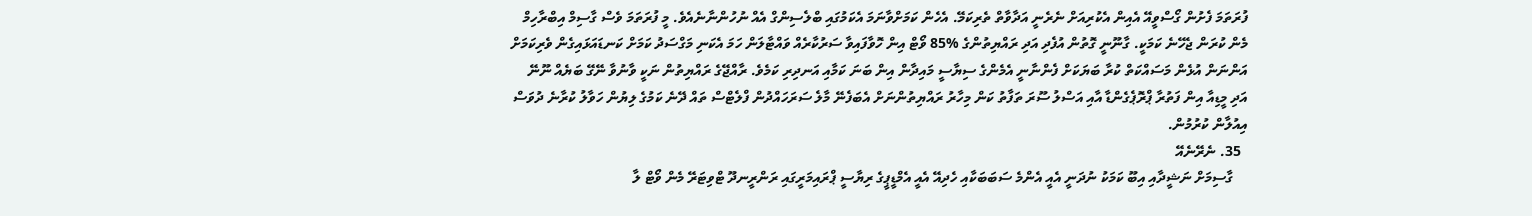ފުރަތަމަ ފެށުން ގޯސްވީއޭ އެއިން އެކުރިއަށް ނެރެނީ އަދާވާތް ތެރިކަމޭ. އެހެން ކަމަށްވާނަމަ އެކަމުގައި ބްލެސިންގް އެއް ނުހުންނާނެއެވެ. މީ ފުރަތަމަ ވެސް ގާސިމް އިބްރާހިމް މެން ކުރަން ޖެހޭނެ ކަމަކީ. ގާނޫނީ ގޮތުން އުފެދި އަދި ރައްޔިތުންގެ %85 ވޯޓް އިން ހޮވާފައިވާ ސަރުކާރެއް ވައްޓާލަން ހަމަ އެކަނި މަގްސަދު ކަމަށް ކަނޑައަޅައިގެން ވެރިކަމަށް އަންނަން އުޅެން މަސައްކަތް ކުރާ ބަޔަކަށް ފެންނާނީ އެމެންގެ ސިޔާސީ މައިދާން އިން ބަނަ ކަމާއި އަނދިރި ކަމެވެ. ރާއްޖޭގެ ރައްޔިތުން ނަކީ ވާނުވާ ނޭގޭ ބަޔެއް ނޫނޭ އަދި މީޑިއާ އިން ފަތުރާ ޕްރޮޕެގެންޑާ އާއި އަސްލު ސޫރަ ތަފާތު ކަން މިހާރު ރައްޔިތުންނަށް އެބަފެނޭ މާލެ ސަރަހައްދުން ފްލެޓްސް ތައް ދޭނެ ކަމުގެ ލިޔުން ހަވާލު ކުރާނެ ދުވަސް އިއުލާން ކުރުމުން.
  35. ނެރޭނެއޭ
    ގާސިމަށް ނަޝީދާއި އިބޫ ކަމަކު ނުދަނީ އެއީ އެންމެ ސަބަބަކާއި ހެދިއޭ އެއީ އެމްޑީޕީގެ ރިޔާސީ ޕްރައިމަރީގައި ރަންރީނދޫ ޓްވިޓަރޭ މެން ވޯޓް ލާ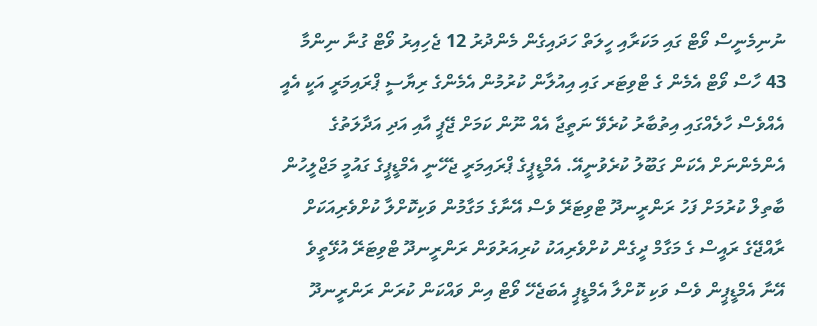ނުނިމެނީސް ވޯޓް ގައި މަކަރާއި ހީލަތް ހަދައިގެން މެންދުރު 12 ޖެހިއިރު ވޯޓް ގުނާ ނިންމާ 43 ހާސް ވޯޓް އެމެން ގެ ޓްވިޓަރ ގައި އިއުލާން ކުރުމުން އެމެންގެ ރިޔާސީ ޕްރައިމަރީ އަކީ އެއީ އެއްވެސް ހާލެއްގައި އިތުބާރު ކުރެވޭ ނަތީޖާ އެއް ނޫން ކަމަށް ޖޭޕީ އާއި އަދި އަދާލަތުގެ އެންމެންނަށް އެކަން ގަބޫލު ކުރެވުނީއޭ. އެމްޑީޕީގެ ޕްރައިމަރީ ޖެހޭނީ އެމްޑީޕީގެ ގައުމީ މަޖްލީހުން ބާތިލް ކުރުމަށް ފަހު ރަންރީނދޫ ޓްވިޓަރޭ ވެސް އޭނާގެ މަގާމުން ވަކިކޮށްލާ ކުށްވެރިއަކަށް ރާއްޖޭގެ ރައީސް ގެ މަގާމް ދީގެން ކުށްވެރިއަކު ކުރިއަރުވަން ރަންރީނދޫ ޓްވިޓަރޭ އުޅޭތީވެ އޭނާ އެމްޑީޕީން ވެސް ވަކި ކޮށްލާ އެމްޑީޕީ އެބަޖެހޭ ވޯޓް އިން ވައްކަން ކުރަން ރަންރީނދޫ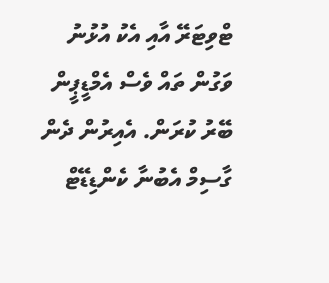ޓްވިޓަރޭ އާއި އެކު އުޅުނު ވަގުން ތައް ވެސް އެމްޑީޕީން ބޭރު ކުރަން. އެއިރުން ދެން ގާސިމް އެބުނާ ކެންޑިޑޭޓް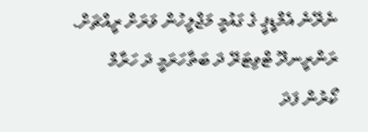ނެރޭނެ އެމްޑީޕީ ގެ ގައުމީ މަޖްލީހުން ވަރަށް ރީއްޗަށް. ރަންރީނދޫ ޓްވިޓަރޭ ދަ ބަތާހަރަމީ ދަ ހަރާމް ކޯރުން ފަދަ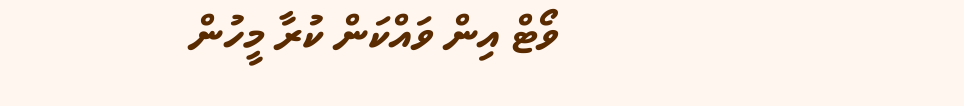ވޯޓް އިން ވައްކަން ކުރާ މީހުން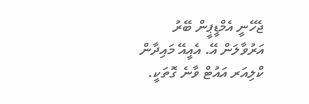ޖެހޭނީ އެމްޑީޕީން ބޭރު އަރުވާލަން އޭ. އެއީއޭ މައިދާން ކްލިއަރ އައުޓް ވާނެ ގޮތަކީ.